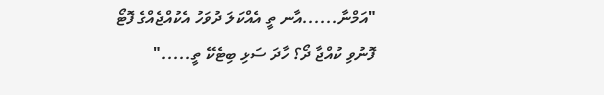"އަމްނާ......އާނ ތީ އެއްކަލަ ދުވަހު އެކުއްޖެއްގެ ފޮޓޯ
ފޮނުވި ކުއްޖާ ދޯ؟ ހާދަ ސަޅި ބިޓެކޭ ތީ....."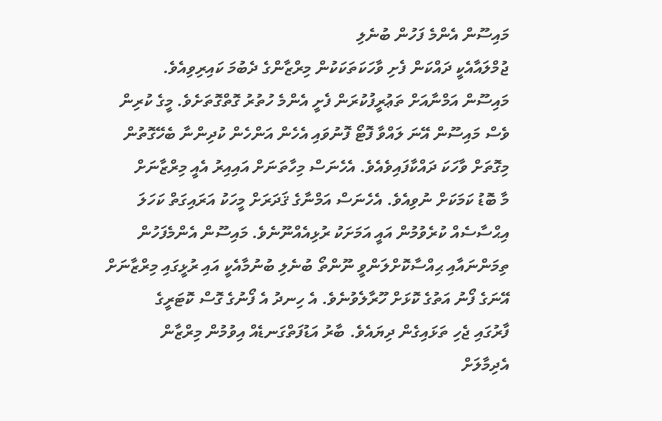މައިސޫން އެންމެ ފަހުން ބުނެލި
ޖުމްލައާއެކީ ދައްކަން ފެށި ވާހަކަތަކަކުން މިރްޒާންގެ ދެބުމަ ކައިރިވިއެވެ.
މައިސޫން އަމްނާއަށް ތަޢުރީފުކުރަން ފެށީ އެންމެ ހުތުރު ގޮތްގޮތަށެވެ. މީގެ ކުރިން
ވެސް މައިސޫން އޭނަ ލައްވާ ފޮޓޯ ފޮނުވައި އެހެން އަންހެން ކުދިންނާ ބެހޭގޮތުން
މިގޮތަށް ވާހަކަ ދައްކާފައިވެއެވެ. އެހެނަސް މިހާތަނަށް އައިއިރު އެއީ މިރްޒާނަށް
މާ ބޮޑު ކަމަކަށް ނުވިއެވެ. އެހެނަސް އަމްނާގެ ޤަދަރަށް މީހަކު އަރައިގަތް ކަހަލަ
އިޙްސާސެއް ކުރެވުމުން އައީ އަމަށަކު ރުޅިއެއްނޫނެވެ. މައިސޫން އެންމެފަހުން
ތިމަންނައާއި ޙިއްސާކޮށްލަންވީ ނޫންތޯ ބުނެލި ބުނުމާއެކީ އައި ރުޅީގައި މިރްޒާނަށް
އޭނަގެ ފޯނު އަތުގެ ކޮޅަށް ހޫރާލެވުނެވެ. އެ ހިނދު އެ ފޯނުގެ ގޮސް ކޮޓަރީގެ
ފާރުގައި ޖެހި ތަޅައިގެން ދިޔައެވެ. ބާރު އަޑުފަތްގަނޑެއް އިވުމުން މިރްޒާން
އެދިމާލަށް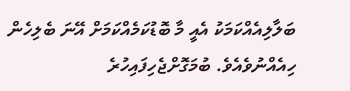ބަލާލިއެއްކަމަކު އެއީ މާ ބޮޑުކަމެއްކަމަށް އޭނަ ބެލިހެން
ހިއެއްނުވެއެވެ. ބުމަގޮށްޖެހިފައިހުރެ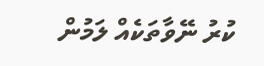ކުރު ނޭވާތަކެއް ލަމުން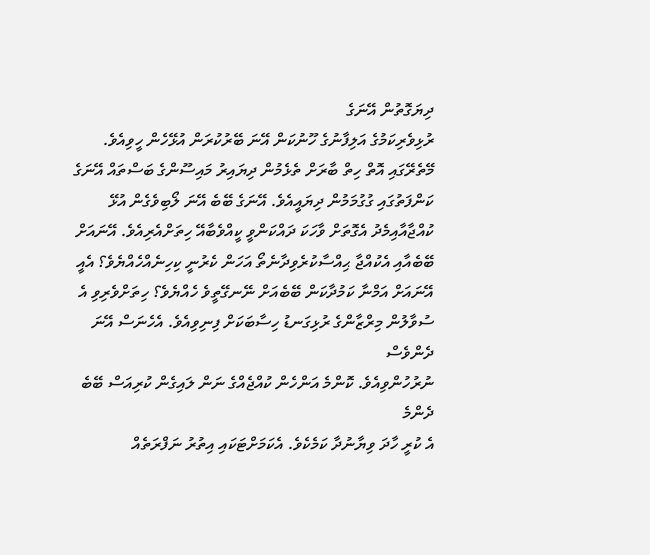ދިޔަގޮތުން އޭނަގެ
ރުޅިވެރިކަމުގެ އަލިފާނުގެ ހޫނުކަން އޭނަ ބޭރުކުރަން އުޅޭހެން ހީވިއެވެ.
މޭތެރޭގައި އޮތް ހިތް ބާރަށް ތެޅެމުން ދިޔައިރު މައިސޫންގެ ބަސްތައް އޭނަގެ
ކަންފަތުގައި ގުގުމަމުން ދިޔައީއެވެ. އޭނަގެ ބޭބެ އޭނަ ލޯބިވެގެން އުޅޭ
ކުއްޖާއާއިމެދު އެގޮތަށް ވާހަކަ ދައްކަންވީ ކީއްވެބާއޭ ހިތަށްއެރިއެވެ. އޭނައަށް
ބޭބެއާއި އެކުއްޖާ ޙިއްސާކުރެވިދާނެތޯ އަހަން ކެރުނީ ކިހިނެއްހެއްޔެވެ؟ އެއީ
އޭނައަށް އަމްނާ ކަމުދާކަން ބޭބެއަށް ނޭނގޭތީވެ ހެއްޔެވެ؟ ހިތަށްވެރިވި އެ
ސުވާލުން މިރްޒާންގެ ރުޅިގަނޑު ހިސާބަކަށް ފިނިވިއެވެ. އެހެނަސް އޭނަ ދެންވެސް
ނުރުހުންވިއެވެ. ކޮންމެ އަންހެން ކުއްޖެއްގެ ނަން ލައިގެން ކުރިއަސް ބޭބެ ދެންމެ
އެ ކުރީ ހާދަ ވިޔާނުދާ ކަމެކެވެ. އެކަމަށްޓަކައި އިތުރު ނަފްރަތެއް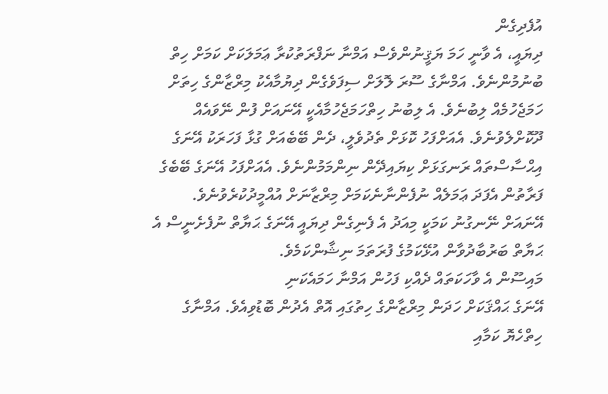އުފެދިގެން
ދިޔައީ، އެ ވާނީ ހަމަ ޔަޤީނުންވެސް އަމްނާ ނަފްރަތުކުރާ ޢަމަލަކަށް ކަމަށް ހިތް
ބުނުމުންނެވެ. އަމްނާގެ ސޫރަ ލޮލަށް ސިފަވެގެން ދިޔުމާއެކު މިރްޒާންގެ ހިތަށް
ހަމަޖެހުމެއް ލިބުނެވެ. އެ ލިބުނު ހިތްހަމަޖެހުމާއެކީ އޭނައަށް ފުން ނޭވައެއް
ދޫކޮށްލެވުނެވެ. އެއަށްފަހު ކޮޅަށް ތެދުވެލީ، ދެން ބޭބެއަށް ގުޅާ ފަހަރަކު އޭނަގެ
އިޙްސާސްތައް ރަނގަޅަށް ކިޔައިދޭން ނިންމަމުންނެވެ. އެއަށްފަހު އޭނަގެ ބޭބެގެ
ފަރާތުން އެފަދަ ޢަމަލެއް ނުފެންނާނެކަމަށް މިރްޒާނަށް އުއްމީދުކުރެވުނެވެ.
އޭނައަށް ނޭނގުނު ކަމަކީ މިއަދު އެ ފެނިގެން ދިޔައީ އޭނަގެ ޙަޔާތް ނުފެށެނީސް އެ
ޙަޔާތް ބަރުބާދުވާން އުޅޭކަމުގެ ފުރަތަމަ ނިޝާންކަމެވެ.
މައިސޫން އެ ވާހަކަތައް ދެއްކި ފަހުން އަމްނާ ހަމައެކަނި
އޭނަގެ ޙައްޤަކަށް ހަދަން މިރްޒާންގެ ހިތުގައި އޮތް އެދުން ބޮޑުވިއެވެ. އަމްނާގެ
ހިތްހެޔޮ ކަމާއި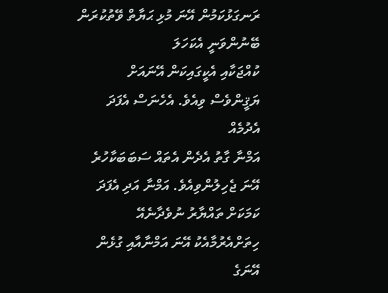ރަނގަޅުކަމުން އޭނަ މުޅި ޙަޔާތް ވޭތުކުރަން ބޭނުންވަނީ އެކަހަލަ
ކުއްޖަކާއި އެކީގައިކަން އޭނައަށް ޔަޤީންވެސް ވިއެވެ. އެހެނަސް އެފަދަ އެދުމެއް
އަމްނާ ގާތު އެދެން އެތައް ސަބަބަކާހުރެ އޭނަ ޖެހިލުންވިއެވެ. އަމްނާ އަދި އެފަދަ
ކަމަކަށް ތައްޔާރު ނުވެދާނެއޭ ހިތަށްއެރުމާއެކު އޭނަ އަމްނާއާއި ގުޅެން އޭނަގެ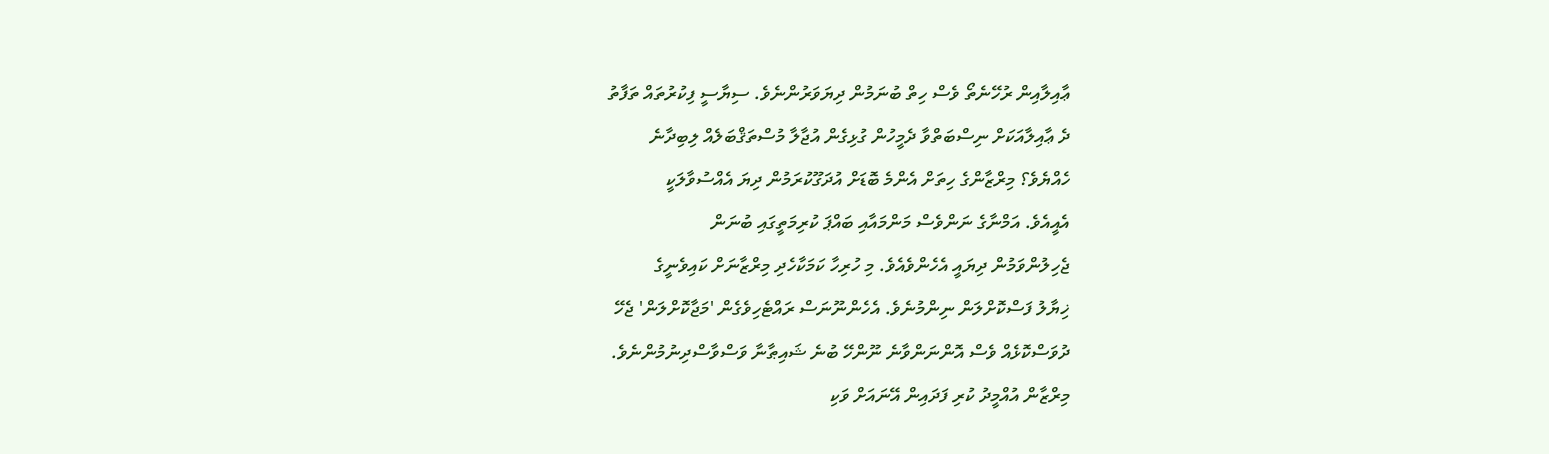ޢާއިލާއިން ރުހޭނެތޯ ވެސް ހިތް ބުނަމުން ދިޔަވަރުންނެވެ. ސިޔާސީ ފިކުރުތައް ތަފާތު
ދެ ޢާއިލާއަކަށް ނިސްބަތްވާ ދެމީހުން ގުޅިގެން އުޖާލާ މުސްތަޤްބަލެއް ލިބިދާނެ
ހެއްޔެވެ؟ މިރްޒާންގެ ހިތަށް އެންމެ ބޮޑަށް އުދަގޫކުރަމުން ދިޔަ އެއްސުވާލަކީ
އެއީއެވެ. އަމްނާގެ ނަންވެސް މަންމައާއި ބައްޕަ ކުރިމަތީގައި ބުނަން
ޖެހިލުންވަމުން ދިޔައީ އެހެންވެއެވެ. މި ހުރިހާ ކަމަކާހެދި މިރްޒާނަށް ކައިވެނީގެ
ޚިޔާލު ފަސްކޮށްލަން ނިންމުނެވެ. އެހެންނޫނަސް ރައްޓެހިވެގެން 'މަޖާކޮށްލަން' ޖެހޭ
ދުވަސްކޮޅެއް ވެސް އޮންނަންވާނެ ނޫންހޭ ބުނެ ޝައިޠާނާ ވަސްވާސްދިނުމުންނެވެ.
މިރްޒާން އުއްމީދު ކުރި ފަދައިން އޭނައަށް ވަކި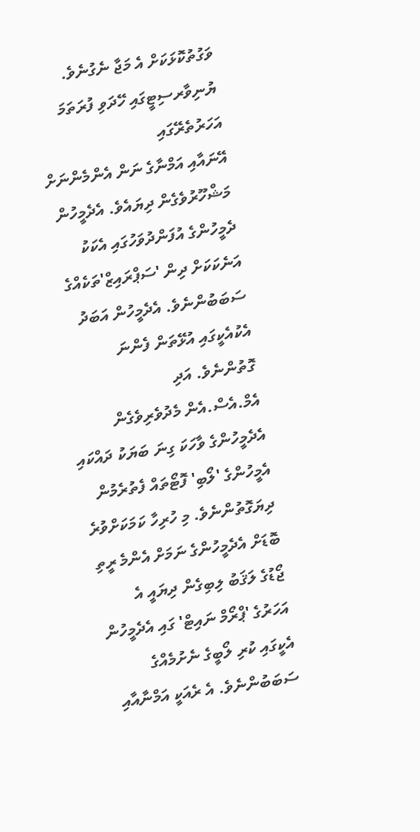ވަގުތުކޮޅަކަށް އެ މަޖާ ނެގުނެވެ. ޔުނިވާރސިޓީގައި ހޭދަވި ފުރަތަމަ އަހަރުތެރޭގައި
އޭނައާއި އަމްނާގެ ނަން އެންމެންނަށް މަޝްހޫރުވެގެން ދިޔައެވެ. އެދެމީހުން
ދެމީހުންގެ އުފަންދުވަހުގައި އެކަކު އަނެކަކަށް ދިން 'ސަޕްރައިޒް'ތަކެއްގެ
ސަބަބުންނެވެ. އެދެމީހުން އަބަދު އެކުއެކީގައި އުޅޭތަން ފެންނަ ގޮތުންނެވެ. އަދި
އެމް.އެސް.އެން މެދުވެރިވެގެން އެދެމީހުންގެ ވާހަކަ ގިނަ ބަޔަކު ދައްކައި
އެމީހުންގެ 'ލޯބި' ފޮޓޯތައް ފެތުރެމުން ދިޔަގޮތުންނެވެ. މި ހުރިހާ ކަމަކަށްވުރެ
ބޮޑަށް އެދެމީހުންގެ ނަމަށް އެންމެ ރީތި ޖޯޑުގެ ލަޤަބު ލިބިގެން ދިޔައީ އެ
އަހަރުގެ 'ޕްރޯމް ނައިޓް' ގައި އެދެމީހުން އެކީގައި ކުރި ލޯބީގެ ނެށުމެއްގެ
ސަބަބުންނެވެ. އެ ރެއަކީ އަމްނާއާއި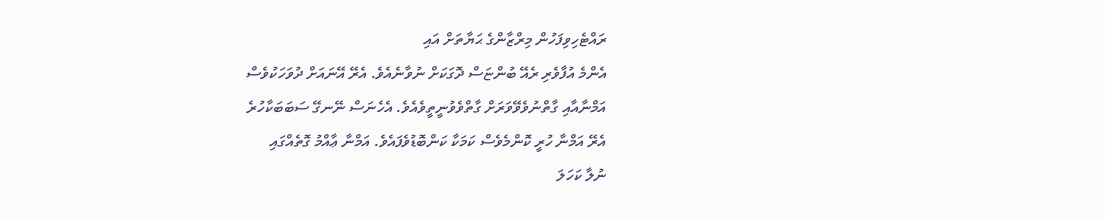ރައްޓެހިވިފަހުން މިރްޒާންގެ ޙަޔާތަށް އައި
އެންމެ އުފާވެރި ރެއޭ ބުންޏަސް ދޮގަކަށް ނުވާނެއެވެ. އެރޭ އޭނައަށް ދުވަހަކުވެސް
އަމްނާއާއި ގާތްނުވެވޭވަރަށް ގާތްވެވުނީތީވެއެވެ. އެހެނަސް ނޭނގޭ ސަބަބަކާހުރެ
އެރޭ އަމްނާ ހުރީ ކޮންމެވެސް ކަމަކާ ކަންބޮޑުވެފައެވެ. އަމްނާ ޢާއްމު ގޮތެއްގައި
ނުލާ ކަހަލަ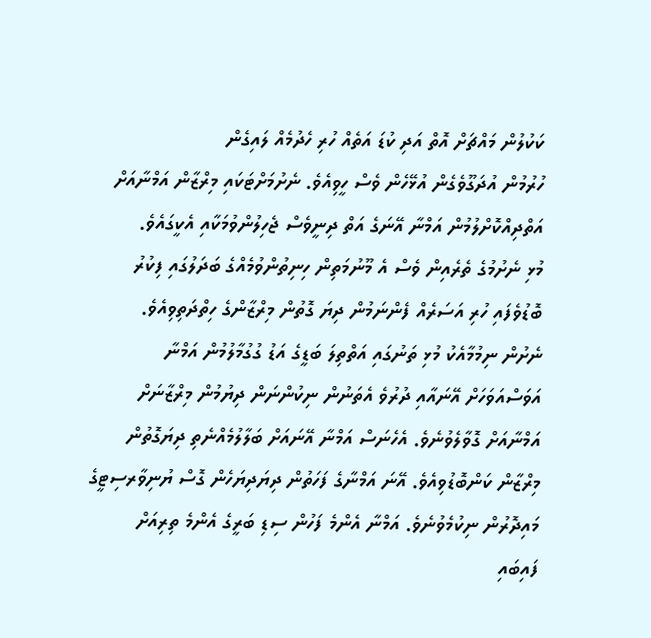ކަކުލުން މައްޗަށް އޮތް އަދި ކުޑަ އަތެއް ހުރި ހެދުމެއް ލައިގެން
ހުރުމުން އުދަގޫވެގެން އުޅޭހެން ވެސް ހީވިއެވެ. ނެށުމަށްޓަކައި މިރްޒާން އަމްނާއަށް
އަތްދިއްކޮށްލުމުން އަމްނާ އޭނަގެ އަތް ދިނީވެސް ޖެހިލުންވުމަކާއި އެކީގައެވެ.
މުޅި ނެށުމުގެ ތެރެއިން ވެސް އެ މޫނުމަތިން ހިނިތުންވުމެއްގެ ބަދަލުގައި ފިކުރު
ބޮޑުވެފައި ހުރި އަސަރެއް ފެންނަމުން ދިޔަ ގޮތުން މިރްޒާންގެ ހިތްދަތިވިއެވެ.
ނެށުން ނިމުމާއެކު މުޅި ތަނުގައި އަތްތިލަ ބަޑީގެ އަޑު ގުގުމާލުމުން އަމްނާ
އަވަސްއަވަހަށް އޭނައާއި ދުރުވެ އެތަނުން ނިކުންނަން ދިޔުމުން މިރްޒާނަށް
އަމްނާއަށް ގޮވާލެވުނެވެ. އެހެނަސް އަމްނާ އޭނައަށް ބަލާލުމެއްނެތި ދިޔަގޮތުން
މިރްޒާން ކަންބޮޑުވިއެވެ. އޭނަ އަމްނާގެ ފަހަތުން ދިޔަދިޔަހެން ގޮސް ޔުނިވާރސިޓީގެ
މައިދޮރުން ނިކުމެވުނެވެ. އަމްނާ އެންމެ ފަހުން ސިޑި ބަރީގެ އެންމެ ތިރިއަށް
ފައިބައި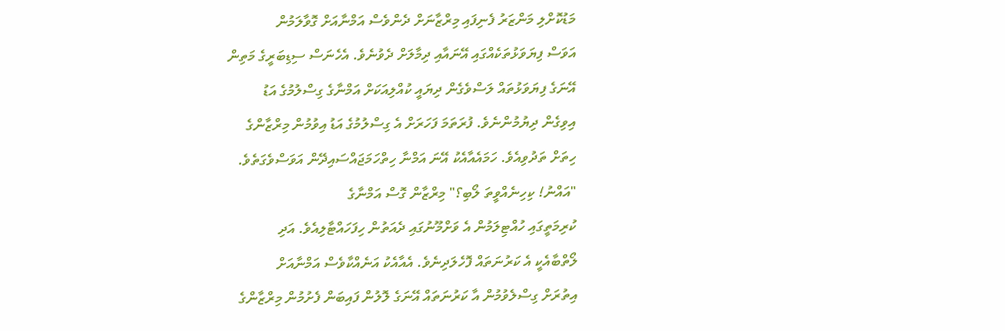މަޑުކޮށްލި މަންޒަރު ފެނިފައި މިރްޒާނަށް ދެންވެސް އަމްނާއަށް ގޮވާލަމުން
އަވަސް ފިޔަވަޅުތަކެއްގައި އޭނައާއި ދިމާލަށް ދެވުނެވެ. އެހެނަސް ސިޑިބަރީގެ މަތިން
އޭނަގެ ފިޔަވަޅުތައް ލަސްވެގެން ދިޔައީ ކުއްލިއަކަށް އަމްނާގެ ގިސްލުމުގެ އަޑު
އިވިގެން ދިޔުމުންނެވެ. ފުރަތަމަ ފަހަރަށް އެ ގިސްލުމުގެ އަޑު އިވުމުން މިރްޒާންގެ
ހިތަށް ތަދުވިއެވެ. ހަމައެއާއެކު އޭނަ އަމްނާ ހިތްހަމަޖައްސައިދޭން އަވަސްވެގަތެވެ.
"އައްނު! ކިހިނެއްވީތަ ލޯބި؟" މިރްޒާން ގޮސް އަމްނާގެ
ކުރިމަތީގައި ހުއްޓިލަމުން އެ ވަށްމޫނުގައި ދެއަތުން ހިފަހައްޓާލިއެވެ. އަދި
ލޯތްބާއެކީ އެ ކަރުނަތައް ފޮހެލަދިނެވެ. އެއާއެކު އަނެއްކާވެސް އަމްނާއަށް
އިތުރަށް ގިސްލެވުމުން އާ ކަރުނަތައް އޭނަގެ ލޮލުން ފައިބަން ފެށުމުން މިރްޒާންގެ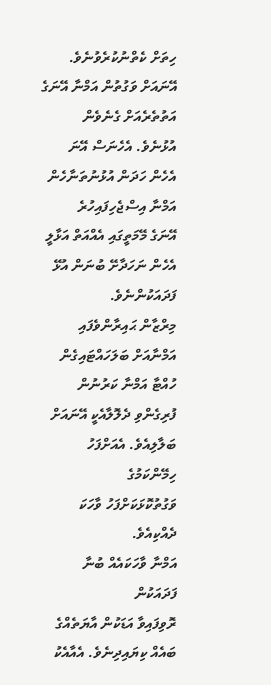ހިތަށް ކެތްނުކުރެވުނެވެ. އޭނައަށް ވަގުތުން އަމްނާ އޭނަގެ އަތުތެރެއަށް ގެނެވެން
އުޅުނެވެ. އެހެނަސް އޭނަ އެހެން ހަދަން އުޅުނުތަނާހެން އަމްނާ އިސްޖެހިފައިހުރެ
އޭނަގެ މޭމަތީގައި އެއްއަތް އަޅާލީ އެހެން ނަހަދާށޭ ބުނަން އުޅޭ ފަދައަކުންނެވެ.
މިރްޒާން ޙައިރާންވެފައި އަމްނާއަށް ބަލަހައްޓައިގެން ހުއްޓާ އަމްނާ ކަރުނުން
ފުރިގެންވި ދެލޮލާއެކީ އޭނައަށް ބަލާލިއެވެ. އެއަށްފަހު ހިމޭންކަމުގެ
ވަގުތުކޮޅަކަށްފަހު ވާހަކަ ދެއްކިއެވެ.
އަމްނާ ވާހަކައެއް ބުނާ ފަދައަކުން
ރޮވިފައިވާ އަޑަކުން އާޔަތެއްގެ ބައެއް ކިޔައިދިނެވެ. އެއާއެކު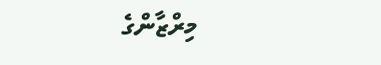މިރްޒާންގެ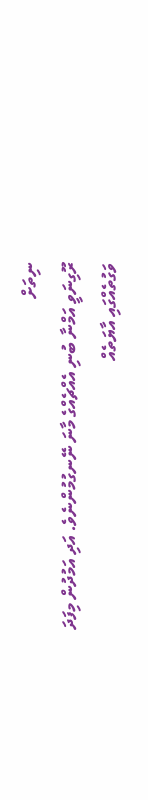ނިތަށް
ރޫގިނަވީ އަމްނާ ބުނި އެއްޗެއްގެ މާނަ ނޭނގުމުންނެވެ. އަދި އަމުދުން މިފަދަ
ވަގުތެއްގައި އާޔަތެއް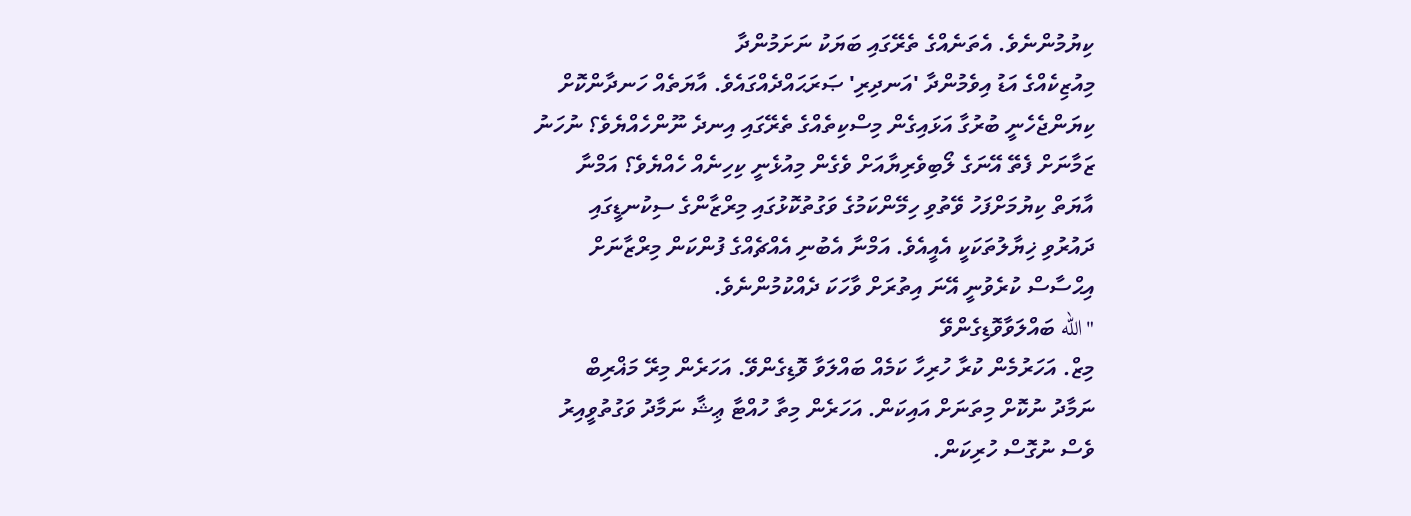ކިޔުމުންނެވެ. އެތަނެއްގެ ތެރޭގައި ބަޔަކު ނަށަމުންދާ
މިއުޒިކެއްގެ އަޑު އިވެމުންދާ 'އަނދިރި' ޞަރަޙައްދެއްގައެވެ. އާޔަތެއް ހަނދާންކޮށް
ކިޔަންޖެހެނީ ބުރުގާ އަޅައިގެން މިސްކިތެއްގެ ތެރޭގައި އިނދެ ނޫންހެއްޔެވެ؟ ނުހަނު
ޒަމާނަށް ފެތޭ އޭނަގެ ލޯބިވެރިޔާއަށް ވެގެން މިއުޅެނީ ކިހިނެއް ހެއްޔެވެ؟ އަމްނާ
އާޔަތް ކިޔުމަށްފަހު ވޭތުވި ހިމޭންކަމުގެ ވަގުތުކޮޅުގައި މިރްޒާންގެ ސިކުނޑީގައި
ދައުރުވި ޚިޔާލުތަކަކީ އެއީއެވެ. އަމްނާ އެބުނި އެއްޗެއްގެ ފުންކަން މިރްޒާނަށް
އިޙްސާސް ކުރެވުނީ އޭނަ އިތުރަށް ވާހަކަ ދެއްކުމުންނެވެ.
"الله ބައްލަވާވޮޑިގެންވޭ
މިޒް. އަހަރުމެން ކުރާ ހުރިހާ ކަމެއް ބައްލަވާ ވޮޑިގެންވޭ. އަހަރެން މިރޭ މަޣްރިބް
ނަމާދު ނުކޮށް މިތަނަށް އައިކަން. އަހަރެން މިތާ ހުއްޓާ ޢިޝާ ނަމާދު ވަގުތުވީއިރު
ވެސް ނުގޮސް ހުރިކަން.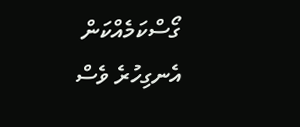ގޯސްކަމެއްކަން އެނގިހުރެ ވެސް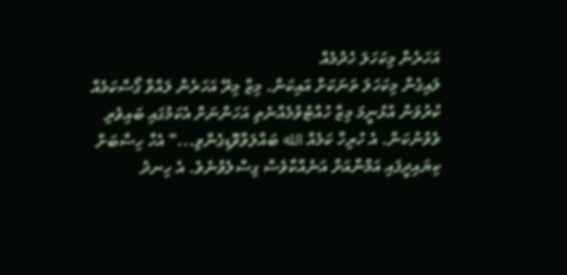އަހަރެން މިކަހަލަ ހެދުމެއް
ލައިގެން މިކަހަލަ ތަނަކަށް އައިކަން. މިޒް މިރޭ އަހަރެން ލައްވާ ގޯސްކަމެއް
ކުރުވަން އުޅުނީމަ މިޒް ހުއްޓުވުމެއްނެތި އަހަންނަށް އެކަމުގައި ބައިވެރި
ވެވުނުކަން. އެ ހުރިހާ ކަމެއް الله ބައްލަވާވޮޑިގެންވި..." އެހާ ހިސާބަށް
ކިޔައިދީފައި އަމްނާއަށް އަނެއްކާވެސް ގިސްލެވުނެވެ. އެ ހިނދު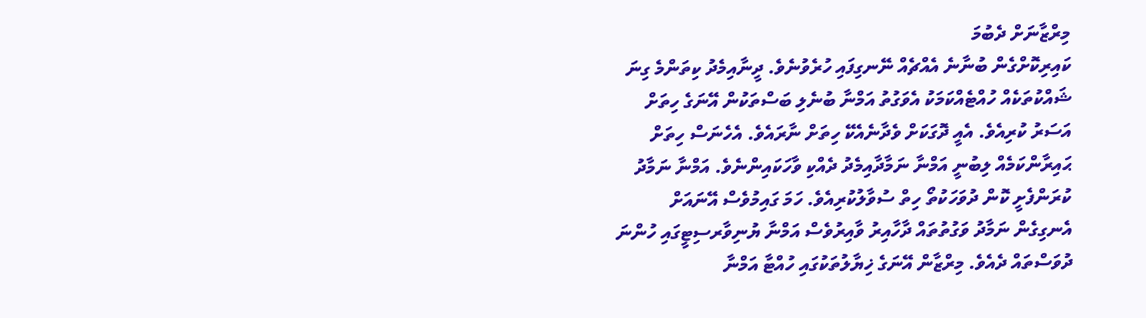މިރްޒާނަށް ދެބުމަ
ކައިރިކޮށްގެން ބުނާނެ އެއްޗެއް ނޭނގިފައި ހުރެވުނެވެ. ދީނާއިމެދު ކިތަންމެ ގިނަ
ޝައްކުތަކެއް ހުއްޓެއްކަމަކު އެވަގުތު އަމްނާ ބުނެލި ބަސްތަކުން އޭނަގެ ހިތަށް
އަސަރު ކުރިއެވެ. އެއީ ދޮގަކަށް ވެދާނެއެކޭ ހިތަށް ނާރައެވެ. އެހެނަސް ހިތަށް
ޙައިރާންކަމެއް ލިބުނީ އަމްނާ ނަމާދާއިމެދު ދެއްކި ވާހަކައިންނެވެ. އަމްނާ ނަމާދު
ކުރަންފެށީ ކޮން ދުވަހަކުތޯ ހިތް ސުވާލުކުރިއެވެ. ހަމަ ގައިމުވެސް އޭނައަށް
އެނގިގެން ނަމާދު ވަގުތުތައް ދާހާއިރު ވާއިރުވެސް އަމްނާ ޔުނިވާރސިޓީގައި ހުންނަ
ދުވަސްތައް ދެއެވެ. މިރްޒާން އޭނަގެ ޚިޔާލުތަކުގައި ހުއްޓާ އަމްނާ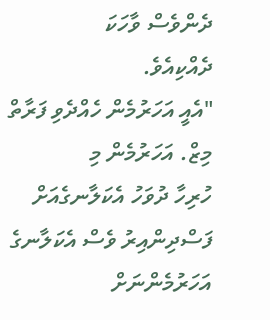ދެންވެސް ވާހަކަ
ދެއްކިއެވެ.
"އެއީ އަހަރުމެން ހެއްދެވި ފަރާތް މިޒް. އަހަރުމެން މި
ހުރިހާ ދުވަހު އެކަލާނގެއަށް ފަސްދިންއިރު ވެސް އެކަލާނގެ އަހަރުމެންނަށް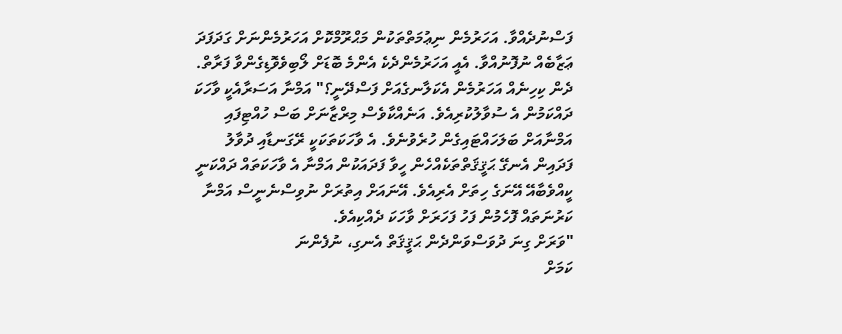ފަސްނުދެއްވާ. އަހަރުމެން ނިޢުމަތްތަކުން މަޙްރޫމްކޮށް އަހަރުމެންނަށް ގަދަފަދަ
ޢަޒާބެއް ނުފޮނުއްވާ. އެއީ އަހަރުމެންދެކެ އެންމެ ބޮޑަށް ލޯބިވެވޮޑިގެންވާ ފަރާތް.
ދެން ކިހިނެއް އަހަރުމެން އެކަލާނގެއަށް ފަސްދޭނީ؟" އަމްނާ އަސަރާއެކީ ވާހަކަ
ދައްކަމުން އެ ސުވާލުކުރިއެވެ. އަނެއްކާވެސް މިރްޒާނަށް ބަސް ހުއްޓިފައި
އަމްނާއަށް ބަލަހައްޓައިގެން ހުރެވުނެވެ. އެ ވާހަކަތަކަކީ ރޭގަނޑާއި ދުވާލު
ފަދައިން އެނގޭ ޙަޤީޤަތްތަކެއްހެން ހީވާ ފަދައަކުން އަމްނާ އެ ވާހަކަތައް ދައްކަނީ
ކީއްވެބާއޭ އޭނަގެ ހިތަށް އެރިއެވެ. އޭނައަށް އިތުރަށް ނުވިސްނެނީސް އަމްނާ
ކަރުނަތައް ފޮހެމުން ފަހު ފަހަރަށް ވާހަކަ ދެއްކިއެވެ.
"ވަރަށް ގިނަ ދުވަސްވަންދެން ޙަޤީޤަތް އެނގި، ނުފެންނަ
ކަމަށް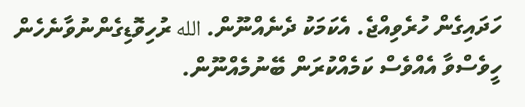ހަދައިގެން ހުރެވިއްޖެ. އެކަމަކު ދެނެއްނޫން. الله ރުހިވޮޑިގެންނުވާނެހެން
ހީވެސްވާ އެއްވެސް ކަމެއްކުރަން ބޭނުމެއްނޫން.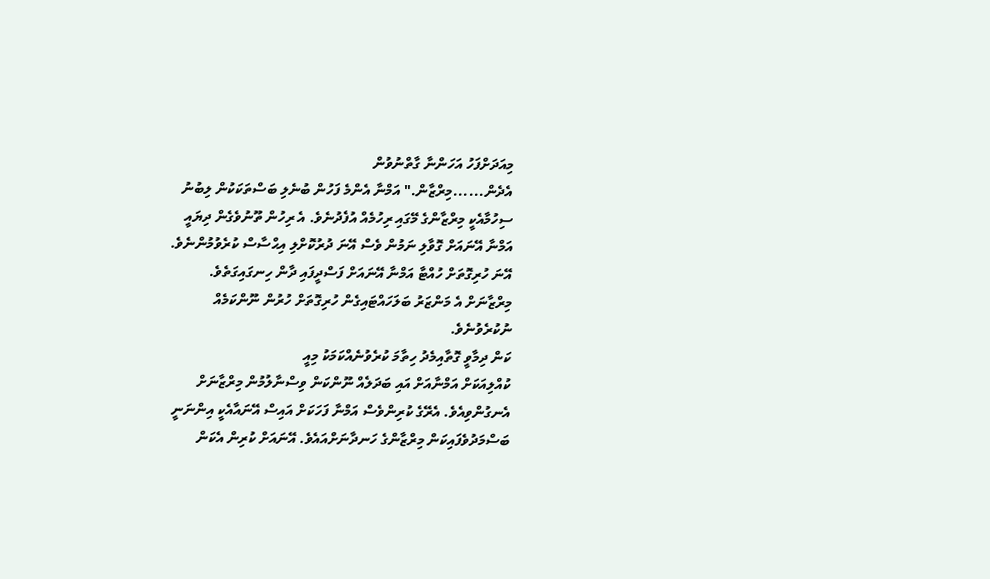މިއަދަށްފަހު އަހަންނާ ގާތްނުވުން
އެދެން......މިރްޒާން." އަމްނާ އެންމެ ފަހުން ބުނެލި ބަސްތަކަކުން ލިބުނު
ސިހުމާއެކީ މިރްޒާންގެ މޭގައި ރިހުމެއް އުފެދުނެވެ. އެ ރިހުން ތޫނުވެގެން ދިޔައީ
އަމްނާ އޭނައަށް ގޮވާލި ނަމުން ވެސް އޭނަ ދުރުކޮށްލި އިޙްސާސް ކުރެވުމުންނެވެ.
އޭނަ ހުރިގޮތަށް ހުއްޓާ އަމްނާ އޭނައަށް ފަސްދީފައި ދާން ހިނގައިގަތެވެ.
މިރްޒާނަށް އެ މަންޒަރު ބަލަހައްޓައިގެން ހުރިގޮތަށް ހުރުން ނޫންކަމެއް
ނުކުރެވުނެވެ.
ކަން ދިމާވީ ގޮތާއިމެދު ހިތާމަ ކުރެވުނެއްކަމަކު މިއީ
ކުއްލިއަކަށް އަމްނާއަށް އައި ބަދަލެއް ނޫންކަން ވިސްނާލުމުން މިރްޒާނަށް
އެނގުންވިއެވެ. އެރޭގެ ކުރިންވެސް އަމްނާ ފަހަކަށް އައިސް އޭނައާއެކީ އިންނަނީ
ބަސްމަދުވެފައިކަން މިރްޒާންގެ ހަނދާނަށްއައެވެ. އޭނައަށް ކުރިން އެކަން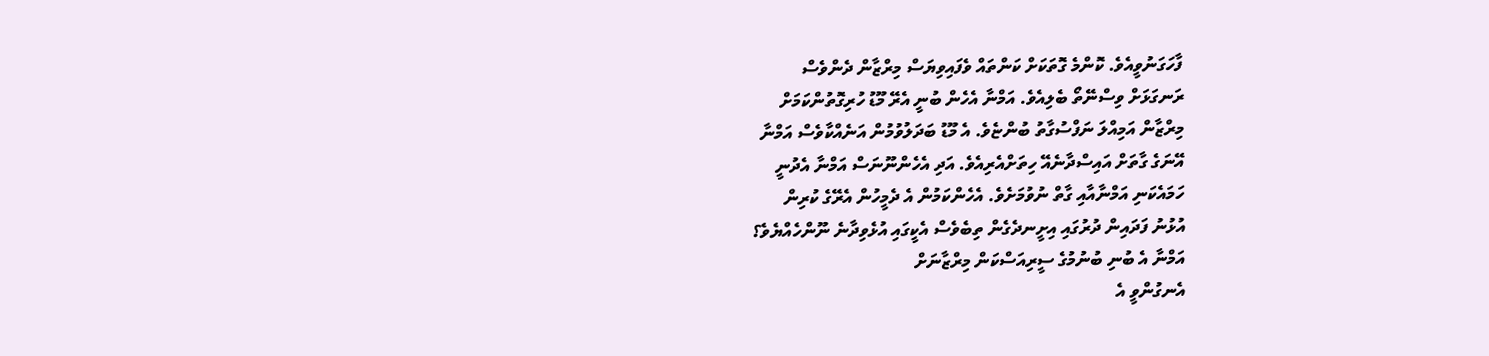ފާހަގަނުވީއެވެ. ކޮންމެ ގޮތަކަށް ކަންތައް ވެފައިވިޔަސް މިރްޒާން ދެންވެސް
ރަނގަޅަށް ވިސްނޭތޯ ބެލިއެވެ. އަމްނާ އެހެން ބުނީ އެރޭ މޫޑު ހުރިގޮތުންކަމަށް
މިރްޒާން އަމިއްލަ ނަފްސުގާތު ބުންޏެވެ. އެ މޫޑު ބަދަލުވުމުން އަނެއްކާވެސް އަމްނާ
އޭނަގެ ގާތަށް އައިސްދާނެއޭ ހިތަށްއެރިއެވެ. އަދި އެހެންނޫނަސް އަމްނާ އެދުނީ
ހަމައެކަނި އަމްނާއާއި ގާތް ނުވުމަށެވެ. އެހެންކަމުން އެ ދެމީހުން އެރޭގެ ކުރިން
އުޅުނު ފަދައިން ދުރުގައި އިށީނދެގެން ތިބެވެސް އެކީގައި އުޅެވިދާނެ ނޫންހެއްޔެވެ؟
އަމްނާ އެ ބުނި ބުނުމުގެ ސީރިއަސްކަން މިރްޒާނަށް
އެނގުންވީ އެ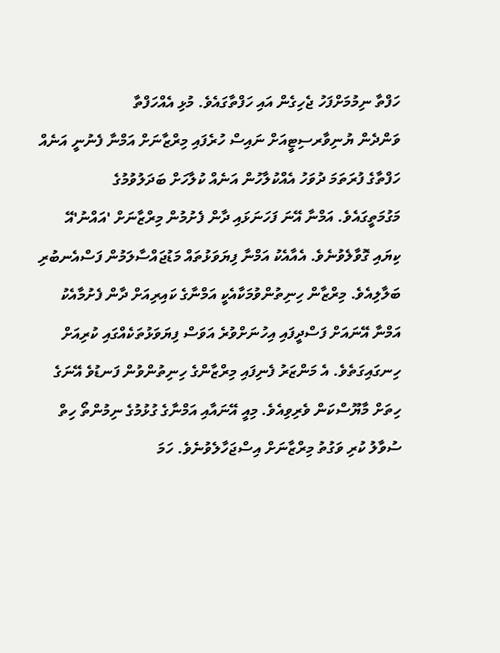ހަފްތާ ނިމުމަށްފަހު ޖެހިގެން އައި ހަފްތާގައެވެ. މުޅި އެއްހަފްތާ
ވަންދެން ޔުނިވާރސިޓީއަށް ނައިސް ހުރެފައި މިރްޒާނަށް އަމްނާ ފެނުނީ އަނެއް
ހަފްތާގެ ފުރަތަމަ ދުވަހު އެއްކުލާހުން އަނެއް ކުލާހަށް ބަދަލުވުމުގެ
މަގުމަތީގައެވެ. އަމްނާ އޭނަ ފަހަނަޅައި ދާން ފެށުމުން މިރްޒާނަށް 'އައްނު'އޭ
ކިޔައި ގޮވާލެވުނެވެ. އެއާއެކު އަމްނާ ފިޔަވަޅުތައް މަޑުޖައްސާލަމުން ފަސްއެނބުރި
ބަލާލިއެވެ. މިރްޒާން ހިނިތުންވުމަކާއެކީ އަމްނާގެ ކައިރިއަށް ދާން ފެށުމާއެކު
އަމްނާ އޭނައަށް ފަސްދީފައި އިހުނަށްވުރެ އަވަސް ފިޔަވަޅުތަކެއްގައި ކުރިއަށް
ހިނގައިގަތެވެ. އެ މަންޒަރު ފެނިފައި މިރްޒާންގެ ހިނިތުންވުން ފަނޑުވެ އޭނަގެ
ހިތަށް މާޔޫސްކަން ވެރިވިއެވެ. މިއީ އޭނައާއި އަމްނާގެ ގުޅުމުގެ ނިމުންތޯ ހިތް
ސުވާލު ކުރި ވަގުތު މިރްޒާނަށް އިސްޖަހާލެވުނެވެ. ހަމަ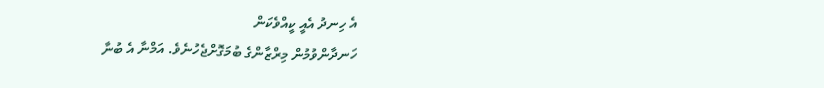އެ ހިނދު އެއީ ކީއްވެކަން
ހަނދާންވުމުން މިރްޒާންގެ ބުމަގޮށްޖެހުނެވެ. އަމްނާ އެ ބުނާ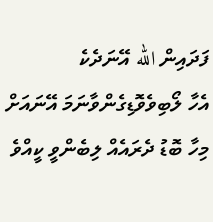ފަދައިން الله އޭނަދެކެ
އެހާ ލޯބިވެވޮޑިގެންވާނަމަ އޭނައަށް މިހާ ބޮޑު ދެރައެއް ލިބެންވީ ކީއްވެ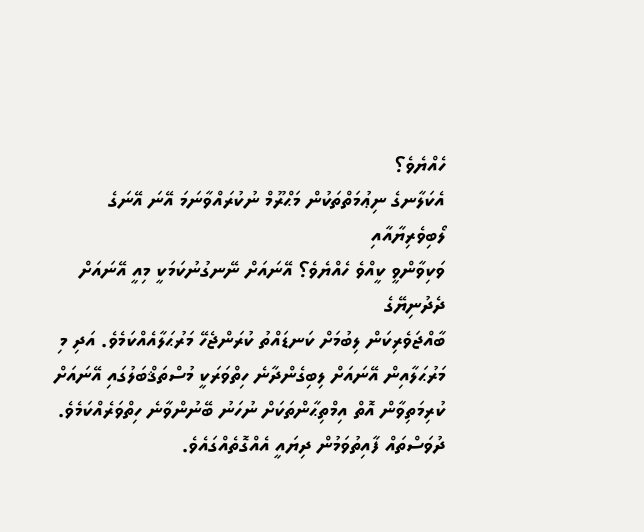ހެއްޔެވެ؟
އެކަލާނގެ ނިޢުމަތްތަކުން މަޙްރޫމް ނުކުރައްވާނަމަ އޭނަ އޭނަގެ ލޯބިވެރިޔާއާއި
ވަކިވާންވީ ކީއްވެ ހެއްޔެވެ؟ އޭނައަށް ނޭނގުނުކަމަކީ މިއީ އޭނައަށް ދެދުނިޔޭގެ
ބާއްޖަވެރިކަން ލިބުމަށް ކަނޑައްތު ކުރަންޖެހޭ މަރުޙަލާއެއްކަމެވެ. އަދި މި
މަރުޙަލާއިން އޭނައަށް ލިބިގެންދާނެ ހިތްވަރަކީ މުސްތަޤްބަލުގައި އޭނައަށް
ކުރިމަތިވާން އޮތް އިމްތިޙާންތަކަށް ނުހަނު ބޭނުންވާނެ ހިތްވަރެއްކަމެވެ.
ދުވަސްތައް ފާއިތުވަމުން ދިޔައީ އެއްގޮތެއްގައެވެ.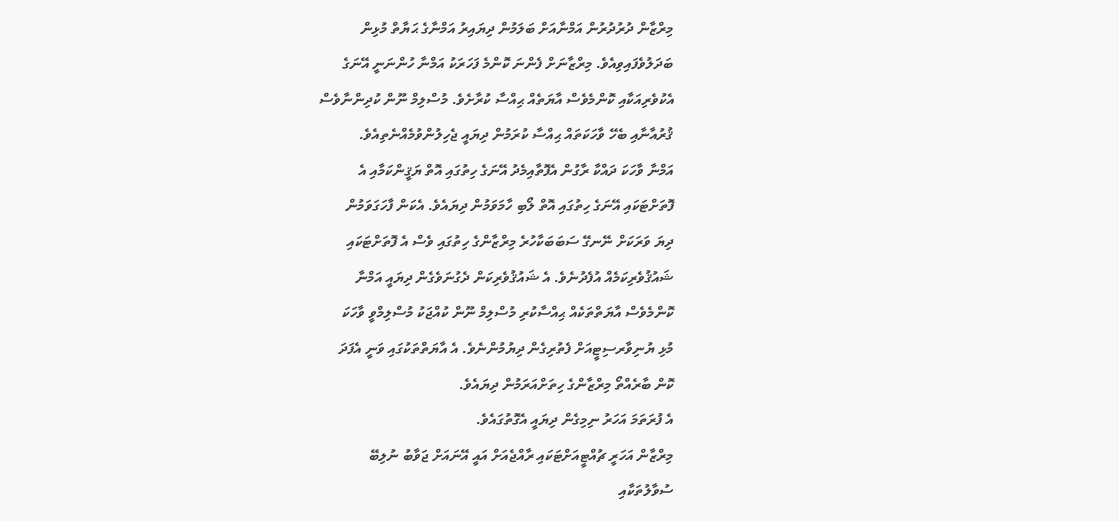މިރްޒާން ދުރުދުރުން އަމްނާއަށް ބަލަމުން ދިޔައިރު އަމްނާގެ ޙަޔާތް މުޅިން
ބަދަލުވެފައިވިއެވެ. މިރްޒާނަށް ފެންނަ ކޮންމެ ފަހަރަކު އަމްނާ ހުންނަނީ އޭނަގެ
އެކުވެރިއަކާއި ކޮންމެވެސް އާޔަތެއް ޙިއްސާ ކުރާށެވެ. މުސްލިމް ނޫން ކުދިންނާވެސް
ޤުރުއާނާއި ބެހޭ ވާހަކަތައް ޙިއްސާ ކުރަމުން ދިޔައީ ޖެހިލުންވުމެއްނެތިއެވެ.
އަމްނާ ވާހަކަ ދައްކާ ރާގުން އެފޮތާއިމެދު އޭނަގެ ހިތުގައި އޮތް ޔަޤީންކަމާއި އެ
ފޮތަށްޓަކައި އޭނަގެ ހިތުގައި އޮތް ލޯބި ހާމަވަމުން ދިޔައެވެ. އެކަން ފާހަގަވަމުން
ދިޔަ ވަރަކަށް ނޭނގޭ ސަބަބަކާހުރެ މިރްޒާންގެ ހިތުގައި ވެސް އެ ފޮތަށްޓަކައި
ޝައުޤުވެރިކަމެއް އުފެދުނެވެ. އެ ޝައުޤުވެރިކަން ދެގުނަވެގެން ދިޔައީ އަމްނާ
ކޮންމެވެސް އާޔަތްތަކެއް ޙިއްސާކުރި މުސްލިމް ނޫން ކުއްޖަކު މުސްލިމްވީ ވާހަކަ
މުޅި ޔުނިވާރސިޓީއަށް ފެތުރިގެން ދިޔުމުންނެވެ. އެ އާޔަތްތަކުގައި ވަނީ އެފަދަ
ކޮން ބާރެއްތޯ މިރްޒާންގެ ހިތަށްއަރަމުން ދިޔައެވެ.
އެ ފުރަތަމަ އަހަރު ނިމިގެން ދިޔައީ އެގޮތުގައެވެ.
މިރްޒާން އަހަރީ ޗުއްޓީއަށްޓަކައި ރާއްޖެއަށް އައީ އޭނައަށް ޖަވާބު ނުލިބޭ
ސުވާލުތަކާއި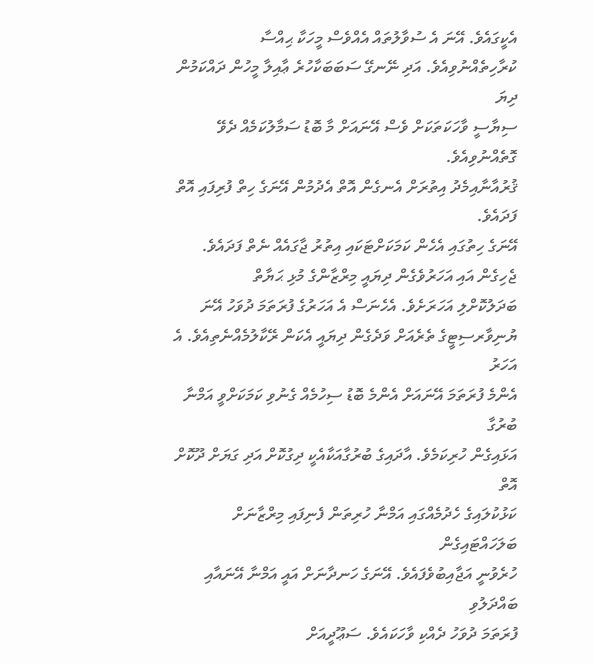އެކީގައެވެ. އޭނަ އެ ސުވާލުތައް އެއްވެސް މީހަކާ ޙިއްސާ
ކުރާހިތެއްނުވިއެވެ. އަދި ނޭނގޭ ސަބަބަކާހުރެ ޢާއިލާ މީހުން ދައްކަމުން ދިޔަ
ސިޔާސީ ވާހަކަތަކަށް ވެސް އޭނައަށް މާ ބޮޑު ސަމާލުކަމެއް ދެވޭ ގޮތެއްނުވިއެވެ.
ޤުރުއާނާއިމެދު އިތުރަށް އެނގެން އޮތް އެދުމުން އޭނަގެ ހިތް ފުރިފައި އޮތް ފަދައެވެ.
އޭނަގެ ހިތުގައި އެހެން ކަމަކަށްޓަކައި އިތުރު ޖާގައެއް ނެތް ފަދައެވެ.
ޖެހިގެން އައި އަހަރުވެގެން ދިޔައީ މިރްޒާންގެ މުޅި ޙަޔާތް
ބަދަލުކޮށްލި އަހަރަށެވެ. އެހެނަސް އެ އަހަރުގެ ފުރަތަމަ ދުވަހު އޭނަ
ޔުނިވާރސިޓީގެ ތެރެއަށް ވަދެގެން ދިޔައީ އެކަން ރޭކާލުމެއްނެތިއެވެ. އެ އަހަރު
އެންމެ ފުރަތަމަ އޭނައަށް އެންމެ ބޮޑު ސިހުމެއް ގެނުވި ކަމަކަށްވީ އަމްނާ ބުރުގާ
އަޅައިގެން ހުރިކަމެވެ. އާދައިގެ ބުރުގާއަކާއެކީ ދިގުކޮށް އަދި ގަޔަށް ދޫކޮށް އޮތް
ކަޅުކުލައިގެ ހެދުމެއްގައި އަމްނާ ހުރިތަން ފެނިފައި މިރްޒާނަށް ބަލަހައްޓައިގެން
ހުރެވުނީ އަޖާއިބުވެފައެވެ. އޭނަގެ ހަނދާނަށް އައީ އަމްނާ އޭނައާއި ބައްދަލުވި
ފުރަތަމަ ދުވަހު ދެއްކި ވާހަކައެވެ. ސަޢޫދީއަށް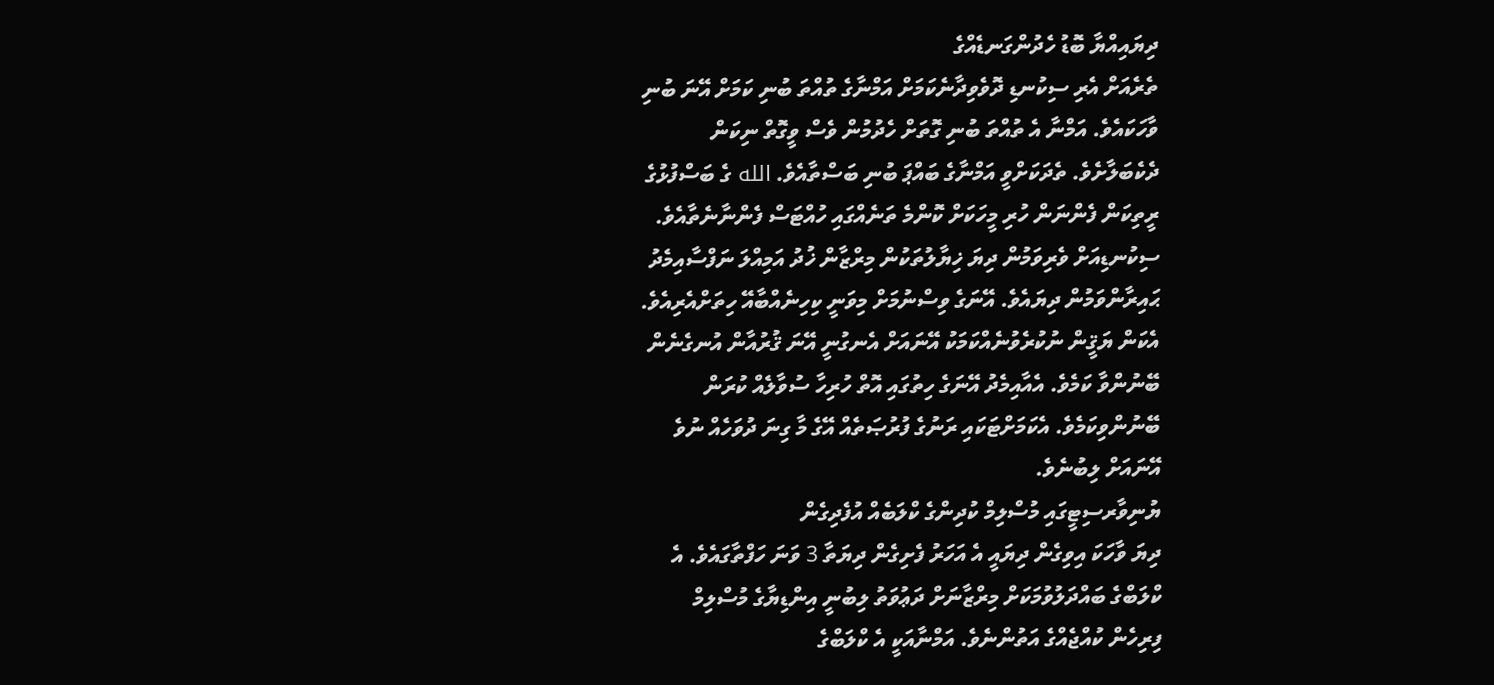ދިޔައިއްޔާ ބޮޑު ހެދުންގަނޑެއްގެ
ތެރެއަށް އެރި ސިކުނޑި ދޮވެވިދާނެކަމަށް އަމްނާގެ ތުއްތަ ބުނި ކަމަށް އޭނަ ބުނި
ވާހަކައެވެ. އަމްނާ އެ ތުއްތަ ބުނި ގޮތަށް ހެދުމުން ވެސް ވީގޮތް ނިކަން
ދެކެބަލާށެވެ. ތެދަކަށްވީ އަމްނާގެ ބައްޕަ ބުނި ބަސްތާއެވެ. الله ގެ ބަސްފުޅުގެ
ރީތިކަން ފެންނަން ހުރި މީހަކަށް ކޮންމެ ތަނެއްގައި ހުއްޓަސް ފެންނާނެތާއެވެ.
ސިކުނޑިއަށް ވެރިވަމުން ދިޔަ ޚިޔާލުތަކުން މިރްޒާން ޚުދު އަމިއްލަ ނަފްސާއިމެދު
ޙައިރާންވަމުން ދިޔައެވެ. އޭނަގެ ވިސްނުމަށް މިވަނީ ކިހިނެއްބާއޭ ހިތަށްއެރިއެވެ.
އެކަން ޔަޤީން ނުކުރެވުނެއްކަމަކު އޭނައަށް އެނގުނީ އޭނަ ޤުރުއާން އުނގެނެން
ބޭނުންވާ ކަމެވެ. އެއާއިމެދު އޭނަގެ ހިތުގައި އޮތް ހުރިހާ ސުވާލެއް ކުރަން
ބޭނުންވިކަމެވެ. އެކަމަށްޓަކައި ރަނުގެ ފުރުޞަތެއް އޭގެ މާ ގިނަ ދުވަހެއް ނުވެ
އޭނައަށް ލިބުނެވެ.
ޔުނިވާރސިޓީގައި މުސްލިމް ކުދިންގެ ކްލަބެއް އުފެދިގެން
ދިޔަ ވާހަކަ އިވިގެން ދިޔައީ އެ އަހަރު ފެށިގެން ދިޔަތާ 3 ވަނަ ހަފްތާގައެވެ. އެ
ކްލަބްގެ ބައްދަލުވުމަކަށް މިރްޒާނަށް ދަޢުވަތު ލިބުނީ އިންޑިޔާގެ މުސްލިމް
ފިރިހެން ކުއްޖެއްގެ އަތުންނެވެ. އަމްނާއަކީ އެ ކްލަބްގެ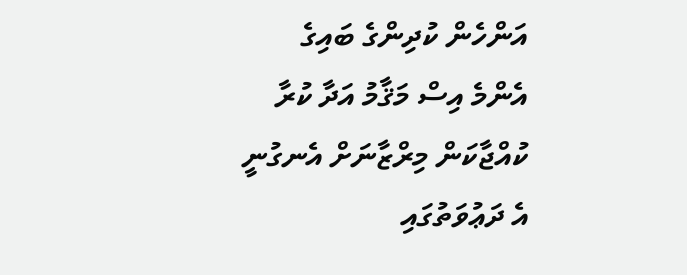އަންހެން ކުދިންގެ ބައިގެ
އެންމެ އިސް މަޤާމު އަދާ ކުރާ ކުއްޖާކަން މިރްޒާނަށް އެނގުނީ އެ ދަޢުވަތުގައި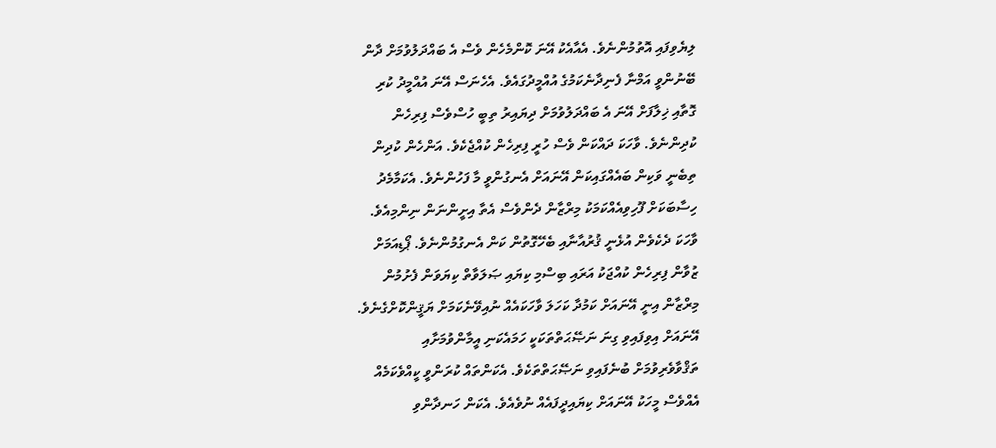ލިޔެވިފައި އޮތުމުންނެވެ. އެއާއެކު އޭނަ ކޮންމެހެން ވެސް އެ ބައްދަލުވުމަށް ދާން
ބޭނުންވީ އަމްނާ ފެނިދާނެކަމުގެ އުއްމީދުގައެވެ. އެހެނަސް އޭނަ އުއްމީދު ކުރި
ގޮތާއި ޚިލާފަށް އޭނަ އެ ބައްދަލުވުމަށް ދިޔައިރު ތިބީ ހުސްވެސް ފިރިހެން
ކުދިންނެވެ. ވާހަކަ ދައްކަން ވެސް ހުރީ ފިރިހެން ކުއްޖެކެވެ. އަންހެން ކުދިން
ތިބެނީ ވަކިން ބައެއްގައިކަން އޭނައަށް އެނގުންވީ މާ ފަހުންނެވެ. އެކަމާމެދު
ހިސާބަކަށް ފޫހިވިއެއްކަމަކު މިރްޒާން ދެންވެސް އެތާ އިށީންނަން ނިންމިއެވެ.
ވާހަކަ ދެކެވެން އުޅެނީ ޤުރުއާނާއި ބެހޭގޮތުން ކަން އެނގުމުންނެވެ. ޕޯޑިއަމަށް
ޒުވާން ފިރިހެން ކުއްޖަކު އަރައި ބިސްމި ކިޔައި ޞަލަވާތް ކިޔަވަން ފެށުމުން
މިރްޒާން އިނީ އޭނައަށް ކަމުދާ ކަހަލަ ވާހަކައެއް ނުއިވޭނެކަމަށް ޔަޤީންކޮށްގެނެވެ.
އޭނައަށް އިވިފައިވި ގިނަ ނަޞޭޙަތްތަކަކީ ހަމައެކަނި އީމާންވުމަށާއި
ތަޤްވާވެރިވުމަށް ބުނެފައިވި ނަޞޭޙަތްތަކެވެ. އެކަންތައް ކުރަންވީ ކީއްވެކަމެއް
އެއްވެސް މީހަކު އޭނައަށް ކިޔައިދީފައެއް ނުވެއެވެ. އެކަން ހަނދާންވި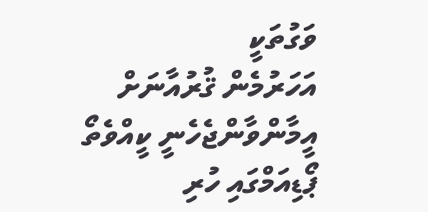ވަގުތަކީ
އަހަރުމެން ޤުރުއާނަށް އީމާންވާންޖެހެނީ ކީއްވެތޯ ޕޯޑިއަމްގައި ހުރި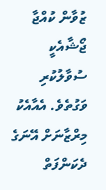ޒުވާން ކުއްޖާ
ޖޯޝާއެކީ ސުވާލުކުރި ވަގުތެވެ. އެއާއެކު މިރްޒާނަށް އޭނަގެ ދެކަންފަތް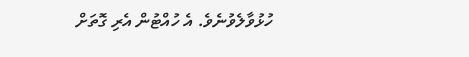ހުޅުވާލެވުނެވެ. އެ ހުއްޓުން އެރި ގޮތަށް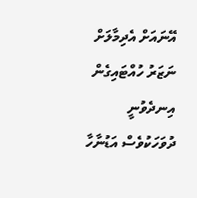އޭނައަށް އެދިމާލަށް ނަޒަރު ހުއްޓައިގެން
އިނދެވުނީ ދުވަހަކުވެސް އަޑުނާހާ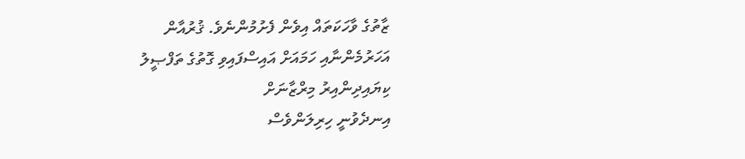ޒާތުގެ ވާހަކަތައް އިވެން ފެށުމުންނެވެ. ޤުރުއާން
އަހަރުމެންނާއި ހަމައަށް އައިސްފައިވި ގޮތުގެ ތަފްޞީލު ކިޔައިދިންއިރު މިރްޒާނަށް
އިނދެވުނީ ހިރިލަންވެސް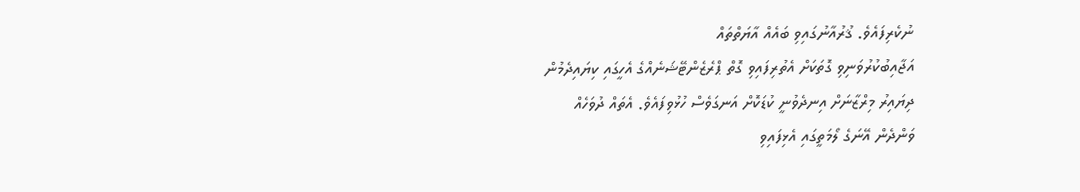ނުކެރިފައެވެ. ޤުރުއާނުގައިވި ބައެއް އާޔަތްތައް
އަޖާއިބުކުރުވަނިވި ގޮތަކަށް އެތުރިފައިވި ގޮތް ޕްރެޒެންޓޭޝަނެއްގެ އެހީގައި ކިޔައިދެމުން
ދިޔައިރު މިރްޒާނަށް އިނދެވުނީ ކުޑަކޮށް އަނގަވެސް ހުޅުވިފައެވެ. އެތައް ދުވަހެއް
ވަންދެން އޭނަގެ ލޯމަތީގައި އެޅިފައިވި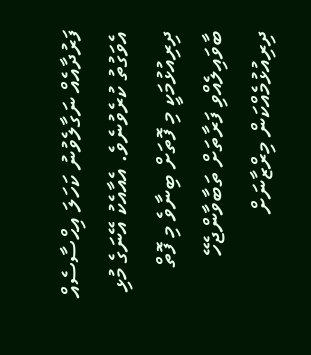ފަރުދާއެއް ނަގާލެވުނު ކަހަލަ އިޙްސާސެއް
އެވަގުތު ކުރެވުނެވެ. އެއާއެކު އޭނަގެ މުޅި ދިރިއުޅުމަކީ މި ފޮތަށް ބިނާވެ މި ފޮތް
ބާވައިލެއްވި ފަރާތަށް ތަބާވާންޖެހޭ ދިރިއުޅުމެއްކަން މިރްޒާނަށް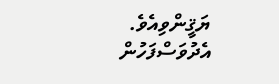ޔަޤީންވިއެވެ.
އެދުވަސްފަހުން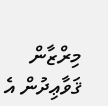މިރްޒާން ޤަވާޢިދުން އެ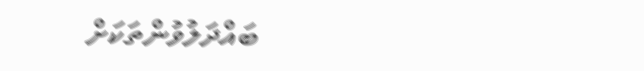ބައްދަލުވުންތަކަށް